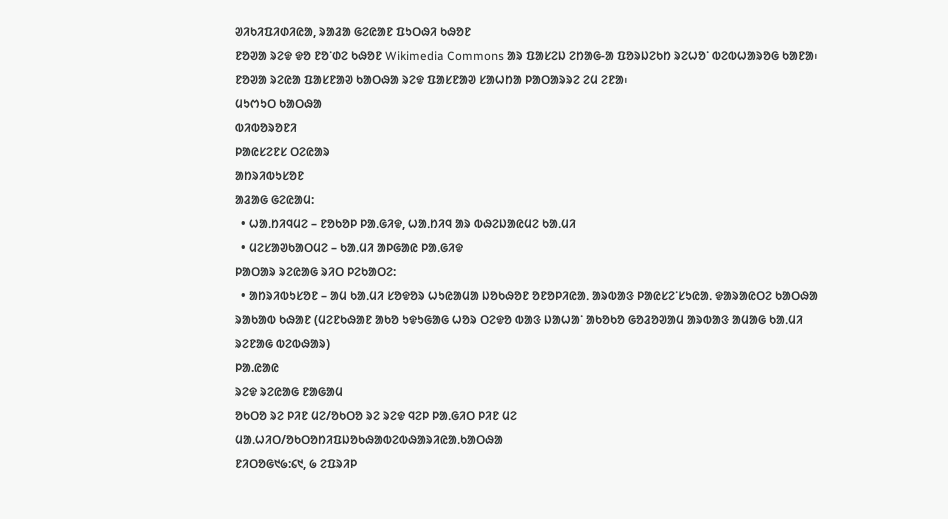ᱣᱤᱠᱤᱯᱤᱰᱤᱭᱟ, ᱨᱟᱲᱟ ᱜᱮᱭᱟᱱ ᱯᱩᱛᱷᱤ ᱠᱷᱚᱱ
ᱱᱚᱣᱟ ᱨᱮᱫ ᱫᱚ ᱱᱚᱸᱰᱮ ᱠᱷᱚᱱ Wikimedia Commons ᱟᱨ ᱯᱟᱥᱮᱡ ᱮᱴᱟᱜ-ᱟ ᱯᱚᱨᱡᱮᱠᱴ ᱨᱮᱦᱚᱸ ᱵᱮᱵᱦᱟᱨᱚᱜ ᱠᱟᱱᱟ᱾ ᱱᱚᱣᱟ ᱨᱮᱭᱟ ᱯᱟᱥᱱᱟᱣ ᱠᱟᱛᱷᱟ ᱨᱮᱫ ᱯᱟᱥᱱᱟᱣ ᱥᱟᱦᱴᱟ ᱞᱟᱛᱟᱨᱨᱮ ᱮᱢ ᱮᱱᱟ᱾
ᱢᱩᱬᱩᱛ ᱠᱟᱛᱷᱟ
ᱵᱤᱵᱚᱨᱚᱱᱤ
ᱞᱟᱭᱥᱮᱱᱥ ᱛᱮᱭᱟᱨ
ᱟᱴᱨᱤᱵᱩᱥᱚᱱ
ᱟᱲᱟᱜ ᱜᱮᱭᱟᱢ:
  • ᱦᱟᱹᱴᱤᱧᱢᱮ – ᱱᱚᱠᱚᱞ ᱞᱟᱹᱜᱤᱫ, ᱦᱟᱹᱴᱤᱧ ᱟᱨ ᱵᱷᱮᱡᱟᱭᱢᱮ ᱠᱟᱹᱢᱤ
  • ᱢᱮᱥᱟᱣᱠᱟᱛᱢᱮ – ᱠᱟᱹᱢᱤ ᱟᱞᱜᱟᱭ ᱞᱟᱹᱜᱤᱫ
ᱞᱟᱛᱟᱨ ᱨᱮᱭᱟᱜ ᱨᱤᱛ ᱞᱮᱠᱟᱛᱮ:
  • ᱟᱴᱨᱤᱵᱩᱥᱚᱱ – ᱟᱢ ᱠᱟᱹᱢᱤ ᱥᱚᱫᱚᱨ ᱦᱩᱭᱟᱢᱟ ᱡᱚᱠᱷᱚᱱ ᱚᱱᱚᱞᱤᱭᱟᱹ ᱟᱨᱵᱟᱝ ᱞᱟᱭᱥᱮᱸᱥᱩᱭᱟᱹ ᱫᱟᱨᱟᱭᱛᱮ ᱠᱟᱛᱷᱟ ᱨᱟᱠᱟᱵ ᱠᱷᱟᱱ (ᱢᱮᱱᱠᱷᱟᱱ ᱟᱠᱚ ᱩᱫᱩᱜᱟᱜ ᱦᱚᱨ ᱛᱮᱫᱚ ᱵᱟᱝ ᱡᱟᱦᱟᱸ ᱟᱠᱚᱠᱚ ᱜᱚᱲᱚᱣᱟᱢ ᱟᱨᱵᱟᱝ ᱟᱢᱟᱜ ᱠᱟᱹᱢᱤ ᱨᱮᱱᱟᱜ ᱵᱮᱵᱷᱟᱨ)
ᱞᱟ.ᱭᱟᱭ
ᱨᱮᱫ ᱨᱮᱭᱟᱜ ᱱᱟᱜᱟᱢ
ᱚᱠᱛᱚ ᱨᱮ ᱞᱤᱱ ᱢᱮ/ᱚᱠᱛᱚ ᱨᱮ ᱨᱮᱫ ᱧᱮᱞ ᱞᱟᱹᱜᱤᱛ ᱞᱤᱱ ᱢᱮ
ᱢᱟᱹᱦᱤᱛ/ᱚᱠᱛᱚᱴᱤᱯᱡᱚᱠᱷᱟᱵᱮᱵᱷᱟᱨᱤᱭᱟᱹᱠᱟᱛᱷᱟ
ᱱᱤᱛᱚᱜ᱑᱙:᱔᱑, ᱙ ᱮᱯᱨᱤᱞ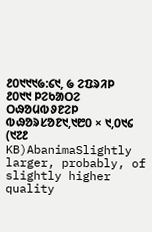᱒᱐᱑᱑᱑᱙:᱔᱑, ᱙ ᱮᱯᱨᱤᱞ ᱒᱐᱑᱑ ᱞᱮᱠᱟᱛᱮ ᱛᱷᱚᱢᱵᱽᱱᱮᱞ ᱵᱷᱚᱨᱥᱚᱱ᱑,᱑᱘᱐ × ᱑,᱐᱑᱔ (᱑᱗᱒ KB)AbanimaSlightly larger, probably, of slightly higher quality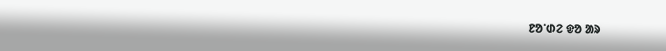ᱱᱚᱸᱰᱮ ᱫᱚ ᱟᱨ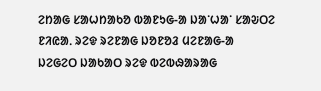ᱮᱴᱟᱜ ᱥᱟᱦᱴᱟᱠᱚ ᱵᱟᱱᱩᱜ-ᱟ ᱡᱟᱸᱦᱟᱸ ᱥᱟᱶᱛᱮ ᱱᱤᱭᱟᱹ ᱨᱮᱫ ᱨᱮᱱᱟᱜ ᱡᱚᱱᱚᱲ ᱢᱮᱱᱟᱜ-ᱟ
ᱡᱮᱜᱮᱛ ᱡᱟᱠᱟᱛ ᱨᱮᱫ ᱵᱮᱵᱷᱟᱨᱟᱜ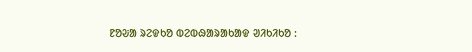ᱱᱚᱶᱟ ᱨᱮᱫᱠᱚ ᱵᱮᱵᱷᱟᱨᱟᱠᱟᱫ ᱣᱤᱠᱤᱠᱚ :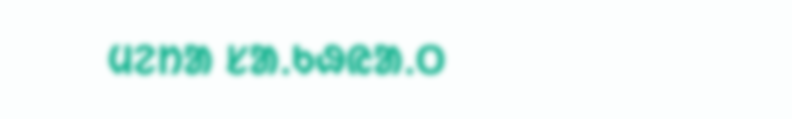ᱢᱮᱴᱟ ᱥᱟᱹᱠᱷᱭᱟᱹᱛ